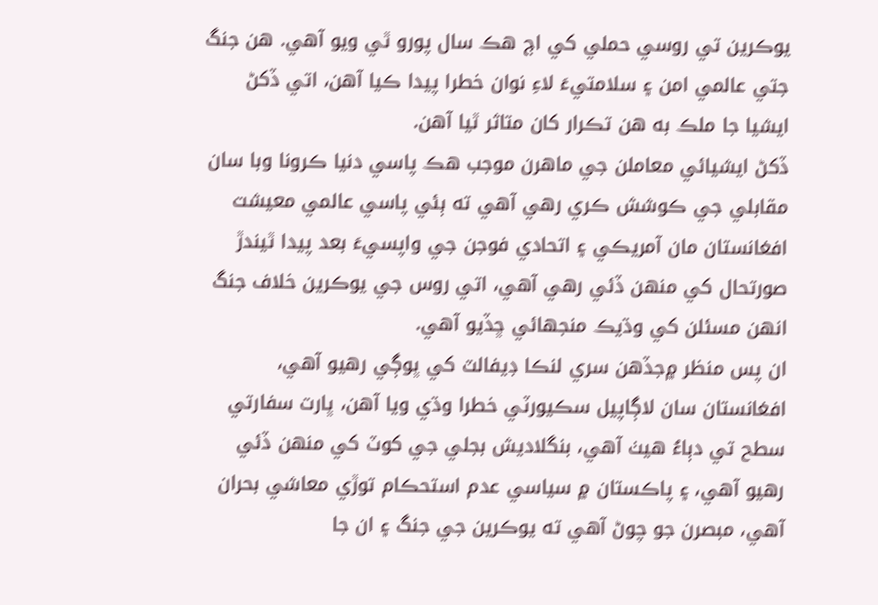يوڪرين تي روسي حملي کي اڄ هڪ سال پورو ٿي ويو آهي. هن جنگ جتي عالمي امن ۽ سلامتيءَ لاءِ نوان خطرا پيدا ڪيا آهن، اتي ڏکڻ ايشيا جا ملڪ به ھن تڪرار کان متاثر ٿيا آهن.
ڏکڻ ايشيائي معاملن جي ماهرن موجب ھڪ پاسي دنيا ڪرونا وبا سان مقابلي جي ڪوشش ڪري رھي آھي ته ٻئي پاسي عالمي معيشت افغانستان مان آمريڪي ۽ اتحادي فوجن جي واپسيءَ بعد پيدا ٿيندڙ صورتحال کي منھن ڏئي رھي آھي، اتي روس جي يوڪرين خلاف جنگ انھن مسئلن کي وڌيڪ منجھائي ڇڏيو آهي.
ان پس منظر ۾جڏهن سري لنڪا ڊيفالٽ کي ڀوڳي رھيو آهي، افغانستان سان لاڳاپيل سڪيورٽي خطرا وڌي ويا آهن، ڀارت سفارتي سطح تي دٻاءُ ھيٺ آھي، بنگلاديش بجلي جي کوٽ کي منهن ڏئي رهيو آهي، ۽ پاڪستان ۾ سياسي عدم استحڪام توڙي معاشي بحران آهي، مبصرن جو چوڻ آهي ته يوڪرين جي جنگ ۽ ان جا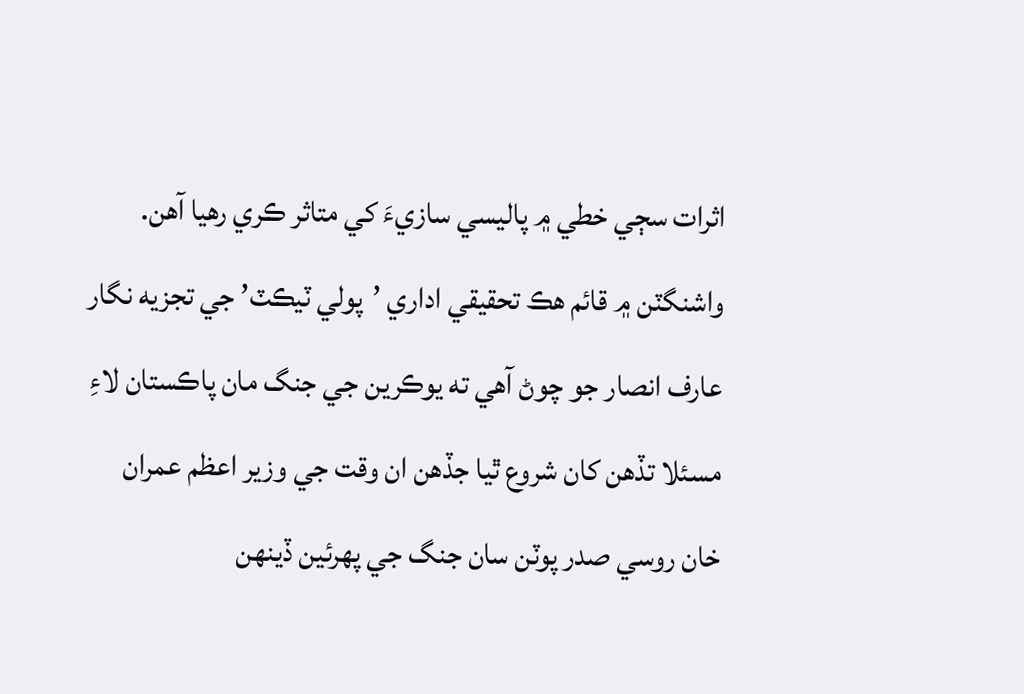اثرات سڄي خطي ۾ پاليسي سازيءَ کي متاثر ڪري رهيا آهن.
واشنگٽن ۾ قائم هڪ تحقيقي اداري ’پولي ٽيڪٽ’ جي تجزيه نگار عارف انصار جو چوڻ آهي ته يوڪرين جي جنگ مان پاڪستان لاءِ مسئلا تڏهن کان شروع ٿيا جڏهن ان وقت جي وزير اعظم عمران خان روسي صدر پوٽن سان جنگ جي پهرئين ڏينهن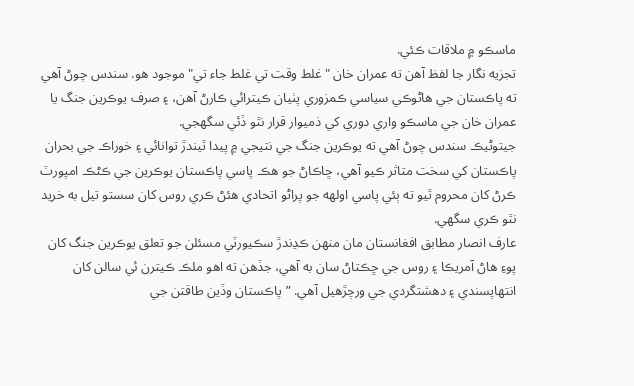ماسڪو ۾ ملاقات ڪئي.
تجزيه نگار جا لفظ آھن ته عمران خان "غلط وقت تي غلط جاء تي" موجود هو. سندس چوڻ آھي ته پاڪستان جي ھاڻوڪي سياسي ڪمزوري پٺيان ڪيترائي ڪارڻ آهن، ۽ صرف يوڪرين جنگ يا عمران خان جي ماسڪو واري دوري کي ذميوار قرار نٿو ڏئي سگهجي.
جيتوڻيڪ سندس چوڻ آهي ته يوڪرين جنگ جي نتيجي ۾ پيدا ٿيندڙ توانائي ۽ خوراڪ جي بحران پاڪستان کي سخت متاثر ڪيو آهي، ڇاڪاڻ جو هڪ پاسي پاڪستان يوڪرين جي ڪڻڪ امپورٽ ڪرڻ کان محروم ٿيو ته ٻئي پاسي اولهه جو پراڻو اتحادي ھئڻ ڪري روس کان سستو تيل به خريد نٿو ڪري سگهي.
عارف انصار مطابق افغانستان مان منھن ڪڍندڙ سڪيورٽي مسئلن جو تعلق يوڪرين جنگ کان پوءِ ھاڻ آمريڪا ۽ روس جي ڇڪتاڻ سان به آهي، جڏهن ته اھو ملڪ ڪيترن ئي سالن کان انتهاپسندي ۽ دهشتگردي جي ورچڙھيل آهي. ”پاڪستان وڏين طاقتن جي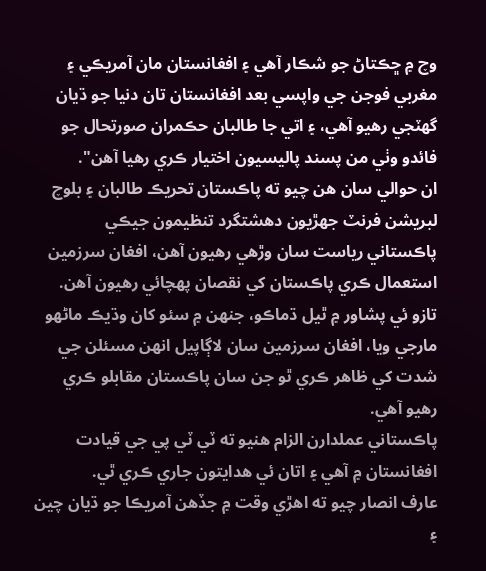وچ ۾ ڇڪتاڻ جو شڪار آهي ۽ افغانستان مان آمريڪي ۽ مغربي فوجن جي واپسي بعد افغانستان تان دنيا جو ڌيان گهٽجي رهيو آهي، ۽ اتي جا طالبان حڪمران صورتحال جو فائدو وٺي من پسند پاليسيون اختيار ڪري رهيا آهن".
ان حوالي سان هن چيو ته پاڪستان تحريڪ طالبان ۽ بلوچ لبريشن فرنٽ جھڙيون دهشتگرد تنظيمون جيڪي پاڪستاني رياست سان وڙهي رهيون آھن، افغان سرزمين استعمال ڪري پاڪستان کي نقصان پهچائي رهيون آهن.
تازو ئي پشاور ۾ ٿيل ڌماڪو، جنهن ۾ سئو کان وڌيڪ ماڻهو مارجي ويا، افغان سرزمين سان لاڳاپيل انھن مسئلن جي شدت کي ظاهر ڪري ٿو جن سان پاڪستان مقابلو ڪري رھيو آھي.
پاڪستاني عملدارن الزام هنيو ته ٽي ٽي پي جي قيادت افغانستان ۾ آهي ۽ اتان ئي هدايتون جاري ڪري ٿي.
عارف انصار چيو ته اهڙي وقت ۾ جڏهن آمريڪا جو ڌيان چين ۽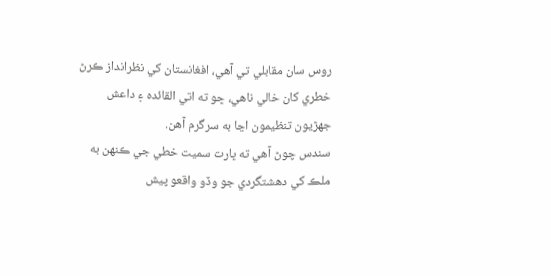روس سان مقابلي تي آهي، افغانستان کي نظرانداز ڪرڻ خطري کان خالي ناهي، ڇو ته اتي القائده ۽ داعش جهڙيون تنظيمون اڃا به سرگرم آهن.
سندس چوڻ آهي ته ڀارت سميت خطي جي ڪنهن به ملڪ کي دهشتگردي جو وڏو واقعو پيش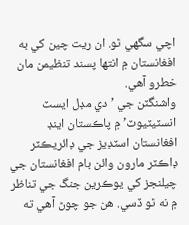اچي سگهي ٿو. ان ريت چين کي به افغانستان ۾ انتھا پسند تنظيمن مان خطرو آهي.
واشنگٽن جي ’دي مڊل ايسٽ انسٽيٽيوٽ’ ۾ پاڪستان اينڊ افغانستان اسٽڊيز جي ڊائريڪٽر ڊاڪٽر مارون وائن بام افغانستان جي چيلنجز کي يوڪرين جنگ جي تناظر ۾ نه ٿو ڏسي. هن جو چوڻ آهي ته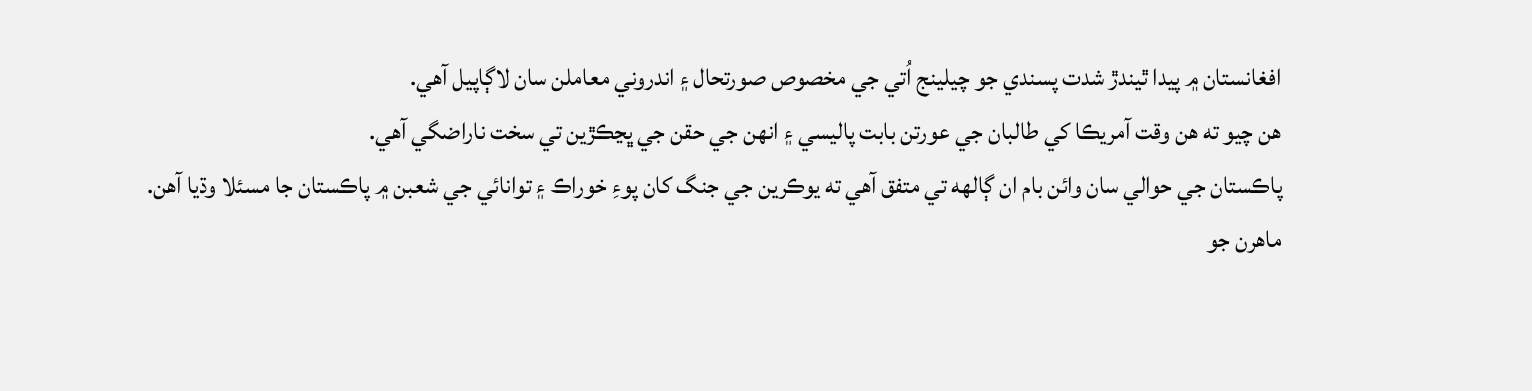افغانستان ۾ پيدا ٿيندڙ شدت پسندي جو چيلينج اُتي جي مخصوص صورتحال ۽ اندروني معاملن سان لاڳاپيل آهي.
هن چيو ته هن وقت آمريڪا کي طالبان جي عورتن بابت پاليسي ۽ انهن جي حقن جي ڀڃڪڙين تي سخت ناراضگي آهي.
پاڪستان جي حوالي سان وائن بام ان ڳالهه تي متفق آهي ته يوڪرين جي جنگ کان پوءِ خوراڪ ۽ توانائي جي شعبن ۾ پاڪستان جا مسئلا وڌيا آهن.
ماهرن جو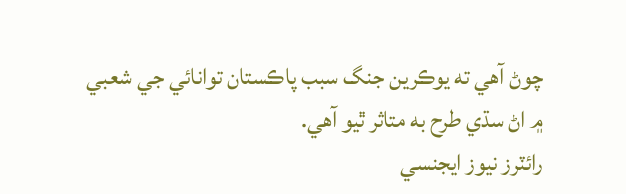چوڻ آهي ته يوڪرين جنگ سبب پاڪستان توانائي جي شعبي ۾ اڻ سڌي طرح به متاثر ٿيو آهي.
رائٽرز نيوز ايجنسي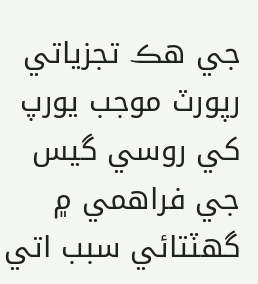جي هڪ تجزياتي رپورٽ موجب يورپ کي روسي گيس جي فراهمي ۾ گهٽتائي سبب اتي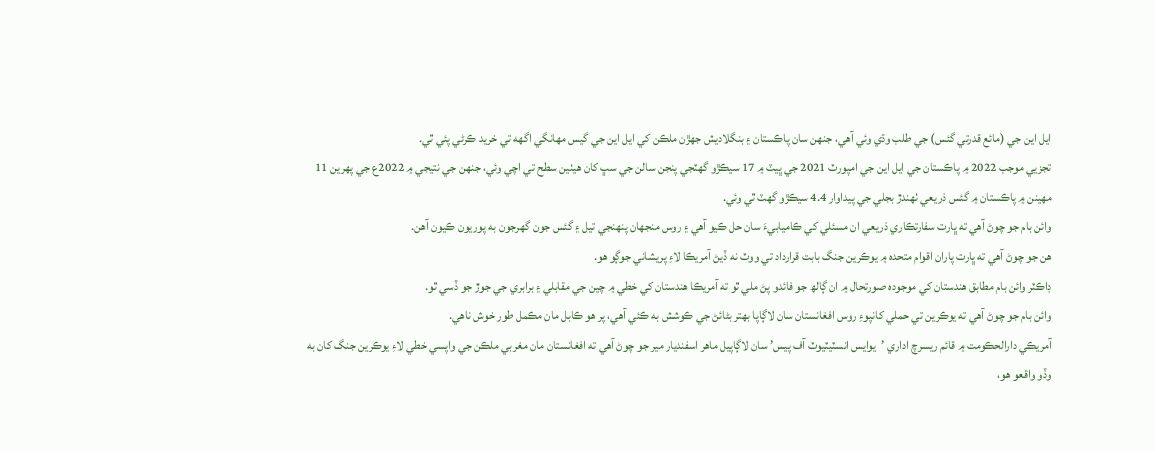ايل اين جي (مائع قدرتي گئس) جي طلب وڌي وئي آهي، جنهن سان پاڪستان ۽ بنگلاديش جهڙن ملڪن کي ايل اين جي گيس مهانگي اگهه تي خريد ڪرڻي پئي ٿي.
تجزيي موجب 2022 ۾ پاڪستان جي ايل اين جي امپورٽ 2021 جي ڀيٽ ۾ 17 سيڪڙو گهٽجي پنجن سالن جي سڀ کان ھيٺين سطح تي اچي وئي، جنهن جي نتيجي ۾ 2022ع جي پهرين 11 مهينن ۾ پاڪستان ۾ گئس ذريعي ٺھندڙ بجلي جي پيداوار 4.4 سيڪڙو گهٽ ٿي وئي.
وائن بام جو چوڻ آهي ته ڀارت سفارتڪاري ذريعي ان مسئلي کي ڪاميابيءَ سان حل ڪيو آهي ۽ روس منجهان پنهنجي تيل ۽ گئس جون گهرجون به پوريون ڪيون آهن.
هن جو چوڻ آهي ته ڀارت پاران اقوام متحده ۾ يوڪرين جنگ بابت قرارداد تي ووٽ نه ڏيڻ آمريڪا لاءِ پريشاني جوڳو هو.
ڊاڪٽر وائن بام مطابق هندستان کي موجوده صورتحال ۾ ان ڳالھ جو فائدو پڻ ملي ٿو ته آمريڪا هندستان کي خطي ۾ چين جي مقابلي ۽ برابري جي جوڙ جو ڏسي ٿو.
وائن بام جو چوڻ آهي ته يوڪرين تي حملي کانپوءِ روس افغانستان سان لاڳاپا بهتر بڻائڻ جي ڪوشش به ڪئي آهي، پر ھو ڪابل مان مڪمل طور خوش ناهي.
آمريڪي دارالحڪومت ۾ قائم ريسرچ اداري ’يوايس انسٽيٽيوٽ آف پيس’ سان لاڳاپيل ماهر اسفنديار مير جو چوڻ آهي ته افغانستان مان مغربي ملڪن جي واپسي خطي لاءِ يوڪرين جنگ کان به وڏو واقعو هو،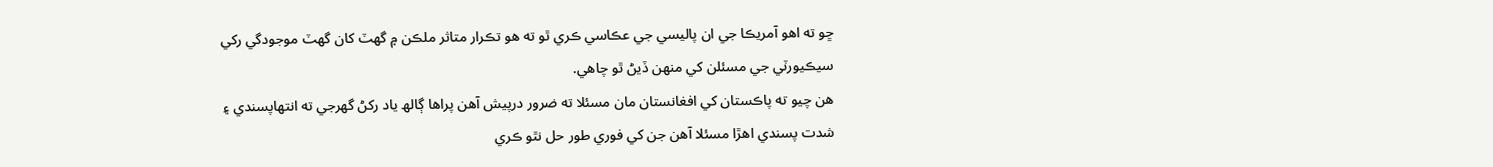ڇو ته اهو آمريڪا جي ان پاليسي جي عڪاسي ڪري ٿو ته ھو تڪرار متاثر ملڪن ۾ گهٽ کان گهٽ موجودگي رکي سيڪيورٽي جي مسئلن کي منهن ڏيڻ ٿو چاهي.
ھن چيو ته پاڪستان کي افغانستان مان مسئلا ته ضرور درپيش آهن پراها ڳالھ ياد رکڻ گهرجي ته انتهاپسندي ۽ شدت پسندي اهڙا مسئلا آهن جن کي فوري طور حل نٿو ڪري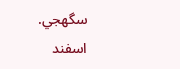سگهجي.
اسفند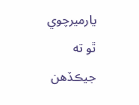يارميرچوي ٿو ته جيڪڏهن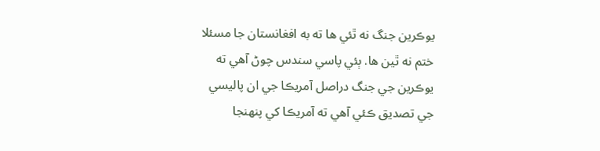يوڪرين جنگ نه ٿئي ها ته به افغانستان جا مسئلا ختم نه ٿين ها. ٻئي پاسي سندس چوڻ آهي ته يوڪرين جي جنگ دراصل آمريڪا جي ان پاليسي جي تصديق ڪئي آهي ته آمريڪا کي پنهنجا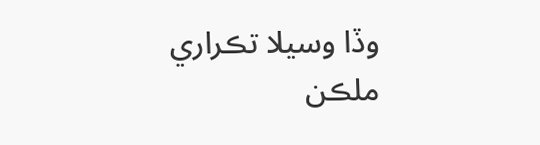وڏا وسيلا تڪراري ملڪن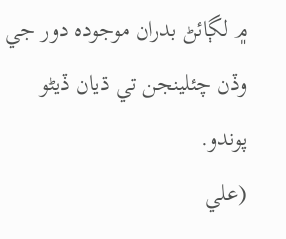۾ لڳائڻ بدران موجوده دور جي وڏن چئلينجن تي ڌيان ڏيڻو پوندو.
(علي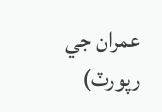عمران جي رپورٽ)